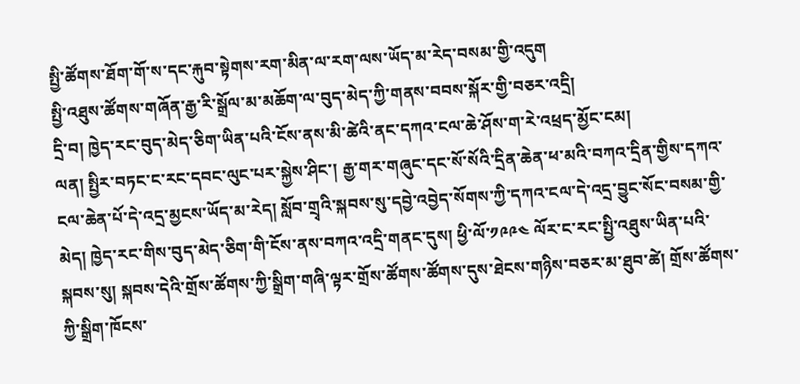སྤྱི་ཚོགས་ཐོག་གོ་ས་དང་རྐུབ་སྟེགས་རག་མིན་ལ་རག་ལས་ཡོད་མ་རེད་བསམ་གྱི་འདུག
སྤྱི་འཐུས་ཚོགས་གཞོན་རྒྱ་རི་སྒྲོལ་མ་མཆོག་ལ་བུད་མེད་ཀྱི་གནས་བབས་སྐོར་གྱི་བཅར་འདྲི།
དྲི་བ། ཁྱེད་རང་བུད་མེད་ཅིག་ཡིན་པའི་ངོས་ནས་མི་ཚེའི་ནང་དཀའ་ངལ་ཆེ་ཤོས་ག་རེ་འཕྲད་མྱོང་ངམ།
ལན། སྤྱིར་བཏང་ང་རང་དབང་ལུང་པར་སྐྱེས་ཤིང་། རྒྱ་གར་གཞུང་དང་སོ་སོའི་དྲིན་ཆེན་ཕ་མའི་བཀའ་དྲིན་གྱིས་དཀའ་ངལ་ཆེན་པོ་དེ་འདྲ་མྱངས་ཡོད་མ་རེད། སློབ་གྲྭའི་སྐབས་སུ་དབྱེ་འབྱེད་སོགས་ཀྱི་དཀའ་ངལ་དེ་འདྲ་བྱུང་སོང་བསམ་གྱི་མེད། ཁྱེད་རང་གིས་བུད་མེད་ཅིག་གི་ངོས་ནས་བཀའ་འདྲི་གནང་དུས། ཕྱི་ལོ་༡༩༩༤ ལོར་ང་རང་སྤྱི་འཐུས་ཡིན་པའི་སྐབས་སུ། སྐབས་དེའི་གྲོས་ཚོགས་ཀྱི་སྒྲིག་གཞི་ལྟར་གྲོས་ཚོགས་ཚོགས་དུས་ཐེངས་གཉིས་བཅར་མ་ཐུབ་ཚེ། གྲོས་ཚོགས་ཀྱི་སྒྲིག་ཁོངས་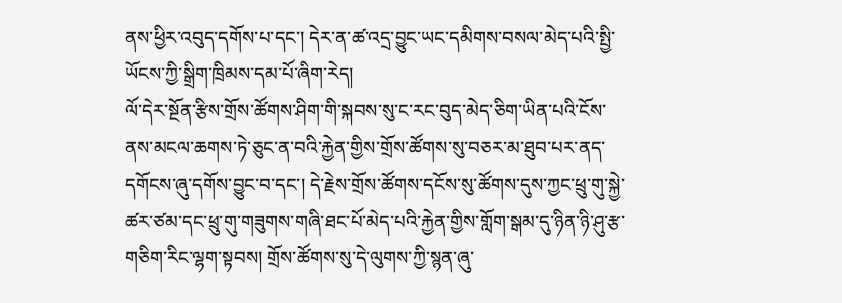ནས་ཕྱིར་འབུད་དགོས་པ་དང་། དེར་ན་ཚ་འདྲ་བྱུང་ཡང་དམིགས་བསལ་མེད་པའི་སྤྱི་ཡོངས་ཀྱི་སྒྲིག་ཁྲིམས་དམ་པོ་ཞིག་རེད།
ལོ་དེར་སྔོན་རྩིས་གྲོས་ཚོགས་ཤིག་གི་སྐབས་སུ་ང་རང་བུད་མེད་ཅིག་ཡིན་པའི་ངོས་ནས་མངལ་ཆགས་ཏེ་ཅུང་ན་བའི་རྐྱེན་གྱིས་གྲོས་ཚོགས་སུ་བཅར་མ་ཐུབ་པར་ནད་དགོངས་ཞུ་དགོས་བྱུང་བ་དང་། དེ་རྗེས་གྲོས་ཚོགས་དངོས་སུ་ཚོགས་དུས་ཀྱང་ཕྲུ་གུ་སྐྱེ་ཚར་ཙམ་དང་ཕྲུ་གུ་གཟུགས་གཞི་ཐང་པོ་མེད་པའི་རྐྱེན་གྱིས་གློག་སྒམ་དུ་ཉིན་ཉི་ཤུ་རྩ་གཅིག་རིང་ལྷག་སྟབས། གྲོས་ཚོགས་སུ་དེ་ལུགས་ཀྱི་སྙན་ཞུ་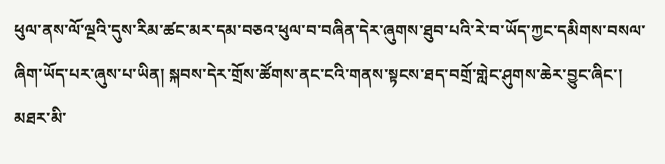ཕུལ་ནས་ལོ་ལྔའི་དུས་རིམ་ཚང་མར་དམ་བཅའ་ཕུལ་བ་བཞིན་དེར་ཞུགས་ཐུབ་པའི་རེ་བ་ཡོད་ཀྱང་དམིགས་བསལ་ཞིག་ཡོད་པར་ཞུས་པ་ཡིན། སྐབས་དེར་གྲོས་ཚོགས་ནང་ངའི་གནས་སྟངས་ཐད་བགྲོ་གླེང་ཤུགས་ཆེར་བྱུང་ཞིང་། མཐར་མི་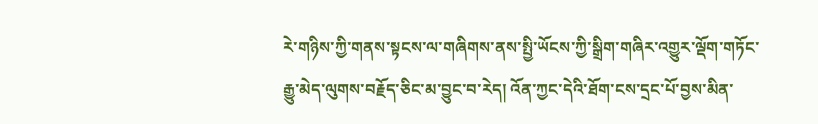རེ་གཉིས་ཀྱི་གནས་སྟངས་ལ་གཞིགས་ནས་སྤྱི་ཡོངས་ཀྱི་སྒྲིག་གཞིར་འགྱུར་ལྡོག་གཏོང་རྒྱུ་མེད་ལུགས་བརྗོད་ཅིང་མ་བྱུང་བ་རེད། འོན་ཀྱང་དེའི་ཐོག་ངས་དྲང་པོ་བྱས་མིན་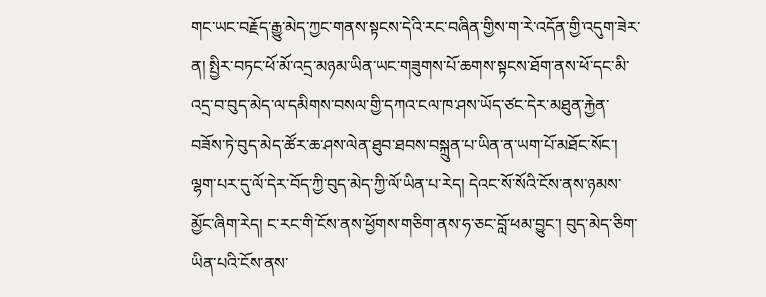གང་ཡང་བརྗོད་རྒྱུ་མེད་ཀྱང་གནས་སྟངས་དེའི་རང་བཞིན་གྱིས་ག་རེ་འདོན་གྱི་འདུག་ཟེར་ན། སྤྱིར་བཏང་ཕོ་མོ་འདྲ་མཉམ་ཡིན་ཡང་གཟུགས་པོ་ཆགས་སྟངས་ཐོག་ནས་ཕོ་དང་མི་འདྲ་བ་བུད་མེད་ལ་དམིགས་བསལ་གྱི་དཀའ་ངལ་ཁ་ཤས་ཡོད་ཙང་དེར་མཐུན་རྐྱེན་བཟོས་ཏེ་བུད་མེད་ཚོར་ཆ་ཤས་ལེན་ཐུབ་ཐབས་བསྐྲུན་པ་ཡིན་ན་ཡག་པོ་མཐོང་སོང་། ལྷག་པར་དུ་ལོ་དེར་བོད་ཀྱི་བུད་མེད་ཀྱི་ལོ་ཡིན་པ་རེད། དེའང་སོ་སོའི་ངོས་ནས་ཉམས་མྱོང་ཞིག་རེད། ང་རང་གི་ངོས་ནས་ཕྱོགས་གཅིག་ནས་ཧ་ཅང་བློ་ཕམ་བྱུང་། བུད་མེད་ཅིག་ཡིན་པའི་ངོས་ནས་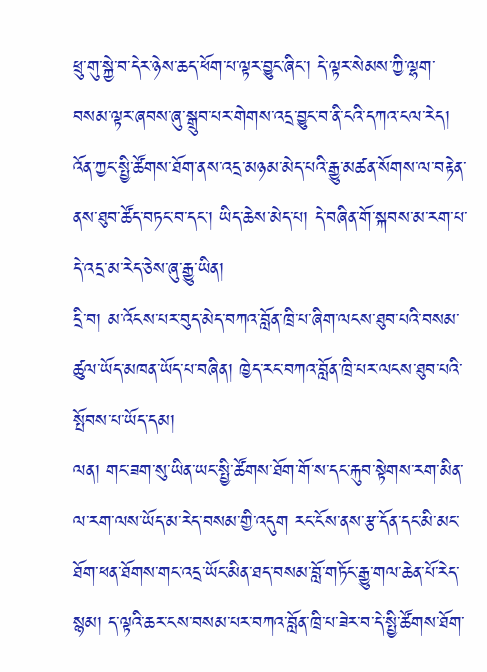ཕྲུ་གུ་སྐྱེ་བ་དེར་ཉེས་ཆད་ཕོག་པ་ལྟར་བྱུང་ཞིང་། དེ་ལྟར་སེམས་ཀྱི་ལྷག་བསམ་ལྟར་ཞབས་ཞུ་སྒྲུབ་པར་གེགས་འདྲ་བྱུང་བ་ནི་ངའི་དཀའ་ངལ་རེད། འོན་ཀྱང་སྤྱི་ཚོགས་ཐོག་ནས་འདྲ་མཉམ་མེད་པའི་རྒྱུ་མཚན་སོགས་ལ་བརྟེན་ནས་ཐུབ་ཚོད་བཏང་བ་དང་། ཡིད་ཆེས་མེད་པ། དེ་བཞིན་གོ་སྐབས་མ་རག་པ་དེ་འདྲ་མ་རེད་ཅེས་ཞུ་རྒྱུ་ཡིན།
དྲི་བ། མ་འོངས་པར་བུད་མེད་བཀའ་བློན་ཁྲི་པ་ཞིག་ལངས་ཐུབ་པའི་བསམ་ཚུལ་ཡོད་མཁན་ཡོད་པ་བཞིན། ཁྱེད་རང་བཀའ་བློན་ཁྲི་པར་ལངས་ཐུབ་པའི་སྤོབས་པ་ཡོད་དམ།
ལན། གང་ཟག་སུ་ཡིན་ཡང་སྤྱི་ཚོགས་ཐོག་གོ་ས་དང་རྐུབ་སྟེགས་རག་མིན་ལ་རག་ལས་ཡོད་མ་རེད་བསམ་གྱི་འདུག རང་ངོས་ནས་རྩ་དོན་དང་མི་མང་ཐོག་ཕན་ཐོགས་གང་འདྲ་ཡོང་མིན་ཐད་བསམ་བློ་གཏོང་རྒྱུ་གལ་ཆེན་པོ་རེད་སྙམ། ད་ལྟའི་ཆར་ངས་བསམ་པར་བཀའ་བློན་ཁྲི་པ་ཟེར་བ་དེ་སྤྱི་ཚོགས་ཐོག་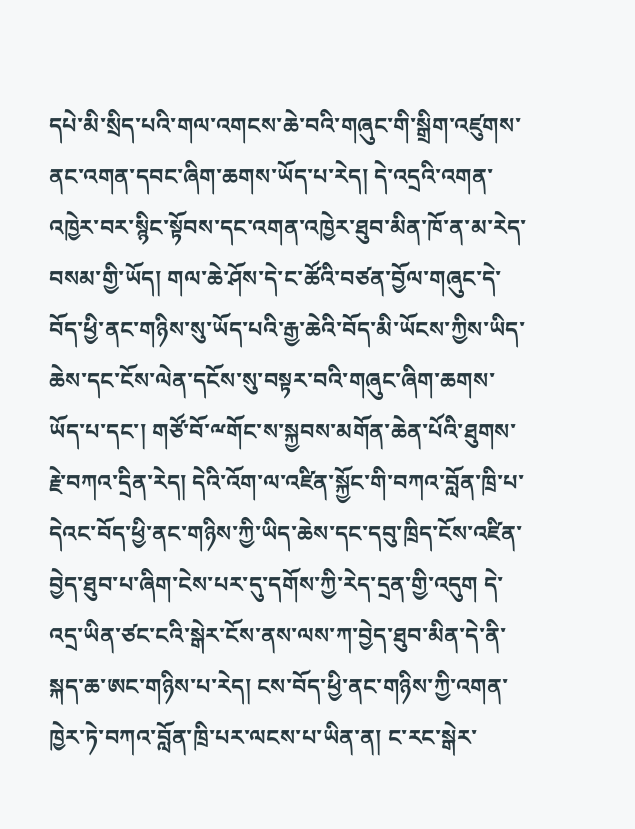དཔེ་མི་སྲིད་པའི་གལ་འགངས་ཆེ་བའི་གཞུང་གི་སྒྲིག་འཛུགས་ནང་འགན་དབང་ཞིག་ཆགས་ཡོད་པ་རེད། དེ་འདྲའི་འགན་འཁྱེར་བར་སྙིང་སྟོབས་དང་འགན་འཁྱེར་ཐུབ་མིན་ཁོ་ན་མ་རེད་བསམ་གྱི་ཡོད། གལ་ཆེ་ཤོས་དེ་ང་ཚོའི་བཙན་བྱོལ་གཞུང་དེ་བོད་ཕྱི་ནང་གཉིས་སུ་ཡོད་པའི་རྒྱ་ཆེའི་བོད་མི་ཡོངས་ཀྱིས་ཡིད་ཆེས་དང་ངོས་ལེན་དངོས་སུ་བསྟར་བའི་གཞུང་ཞིག་ཆགས་ཡོད་པ་དང་། གཙོ་བོ་ྋགོང་ས་སྐྱབས་མགོན་ཆེན་པོའི་ཐུགས་རྗེ་བཀའ་དྲིན་རེད། དེའི་འོག་ལ་འཛིན་སྐྱོང་གི་བཀའ་བློན་ཁྲི་པ་དེའང་བོད་ཕྱི་ནང་གཉིས་ཀྱི་ཡིད་ཆེས་དང་དབུ་ཁྲིད་ངོས་འཛིན་བྱེད་ཐུབ་པ་ཞིག་ངེས་པར་དུ་དགོས་ཀྱི་རེད་དྲན་གྱི་འདུག དེ་འདྲ་ཡིན་ཙང་ངའི་སྒེར་ངོས་ནས་ལས་ཀ་བྱེད་ཐུབ་མིན་དེ་ནི་སྐད་ཆ་ཨང་གཉིས་པ་རེད། ངས་བོད་ཕྱི་ནང་གཉིས་ཀྱི་འགན་ཁྱེར་ཏེ་བཀའ་བློན་ཁྲི་པར་ལངས་པ་ཡིན་ན། ང་རང་སྒེར་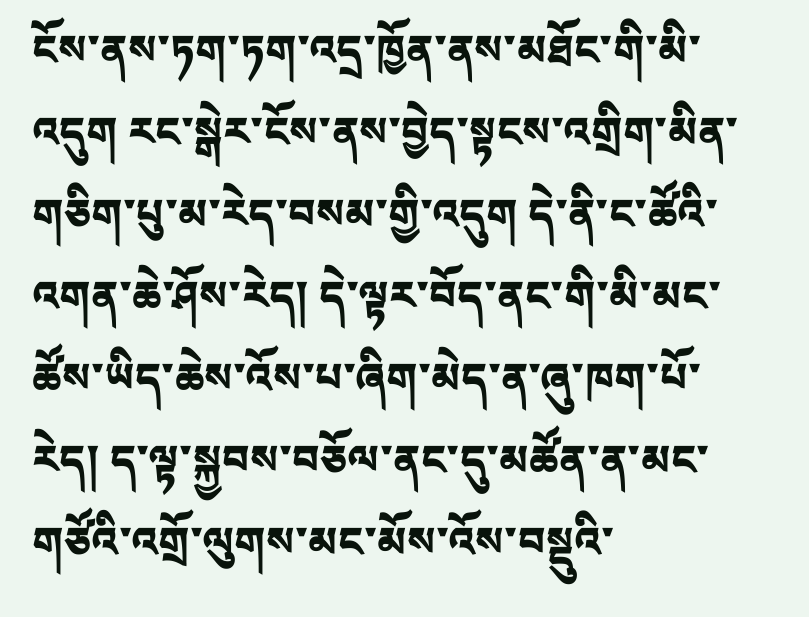ངོས་ནས་ཏག་ཏག་འདྲ་ཁྱོན་ནས་མཐོང་གི་མི་འདུག རང་སྒེར་ངོས་ནས་བྱེད་སྟངས་འགྲིག་མིན་གཅིག་པུ་མ་རེད་བསམ་གྱི་འདུག དེ་ནི་ང་ཚོའི་འགན་ཆེ་ཤོས་རེད། དེ་ལྟར་བོད་ནང་གི་མི་མང་ཚོས་ཡིད་ཆེས་འོས་པ་ཞིག་མེད་ན་ཞུ་ཁག་པོ་རེད། ད་ལྟ་སྐྱབས་བཅོལ་ནང་དུ་མཚོན་ན་མང་གཙོའི་འགྲོ་ལུགས་མང་མོས་འོས་བསྡུའི་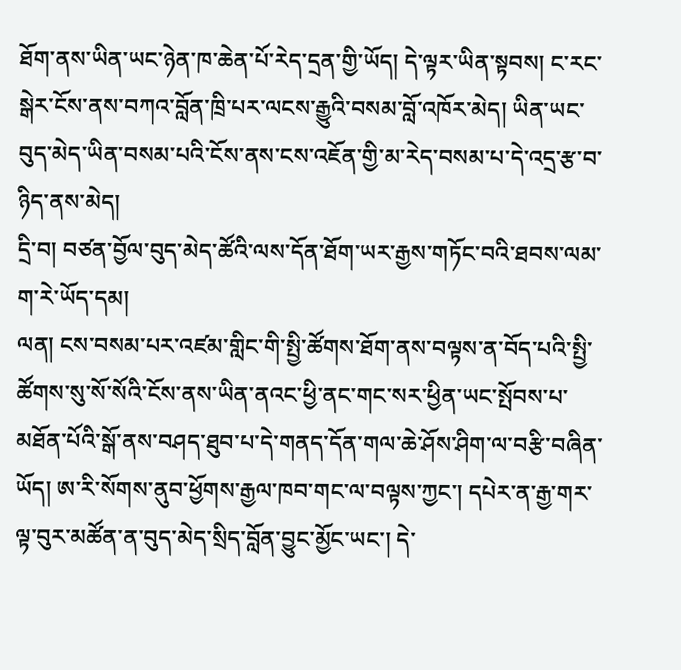ཐོག་ནས་ཡིན་ཡང་ཉེན་ཁ་ཆེན་པོ་རེད་དྲན་གྱི་ཡོད། དེ་ལྟར་ཡིན་སྟབས། ང་རང་སྒེར་ངོས་ནས་བཀའ་བློན་ཁྲི་པར་ལངས་རྒྱུའི་བསམ་བློ་འཁོར་མེད། ཡིན་ཡང་བུད་མེད་ཡིན་བསམ་པའི་ངོས་ནས་ངས་འཇོན་གྱི་མ་རེད་བསམ་པ་དེ་འདྲ་རྩ་བ་ཉིད་ནས་མེད།
དྲི་བ། བཙན་བྱོལ་བུད་མེད་ཚོའི་ལས་དོན་ཐོག་ཡར་རྒྱས་གཏོང་བའི་ཐབས་ལམ་ག་རེ་ཡོད་དམ།
ལན། ངས་བསམ་པར་འཛམ་གླིང་གི་སྤྱི་ཚོགས་ཐོག་ནས་བལྟས་ན་བོད་པའི་སྤྱི་ཚོགས་སུ་སོ་སོའི་ངོས་ནས་ཡིན་ནའང་ཕྱི་ནང་གང་སར་ཕྱིན་ཡང་སྤོབས་པ་མཐོན་པོའི་སྒོ་ནས་བཤད་ཐུབ་པ་དེ་གནད་དོན་གལ་ཆེ་ཤོས་ཤིག་ལ་བརྩི་བཞིན་ཡོད། ཨ་རི་སོགས་ནུབ་ཕྱོགས་རྒྱལ་ཁབ་གང་ལ་བལྟས་ཀྱང་། དཔེར་ན་རྒྱ་གར་ལྟ་བུར་མཚོན་ན་བུད་མེད་སྲིད་བློན་བྱུང་མྱོང་ཡང་། དེ་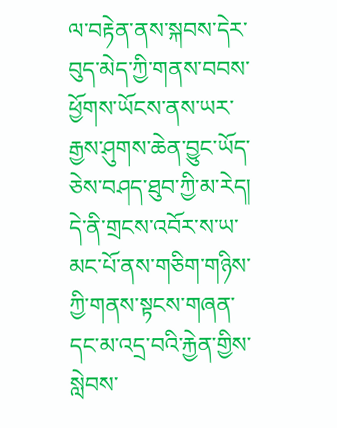ལ་བརྟེན་ནས་སྐབས་དེར་བུད་མེད་ཀྱི་གནས་བབས་ཕྱོགས་ཡོངས་ནས་ཡར་རྒྱས་ཤུགས་ཆེན་བྱུང་ཡོད་ཅེས་བཤད་ཐུབ་ཀྱི་མ་རེད། དེ་ནི་གྲངས་འབོར་ས་ཡ་མང་པོ་ནས་གཅིག་གཉིས་ཀྱི་གནས་སྟངས་གཞན་དང་མ་འདྲ་བའི་རྐྱེན་གྱིས་སླེབས་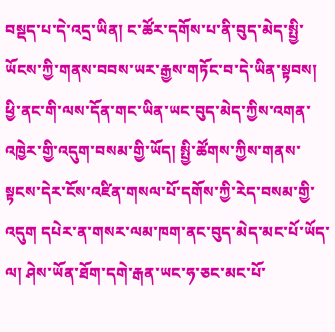བསྡད་པ་དེ་འདྲ་ཡིན། ང་ཚོར་དགོས་པ་ནི་བུད་མེད་སྤྱི་ཡོངས་ཀྱི་གནས་བབས་ཡར་རྒྱས་གཏོང་བ་དེ་ཡིན་སྟབས། ཕྱི་ནང་གི་ལས་དོན་གང་ཡིན་ཡང་བུད་མེད་ཀྱིས་འགན་འཁྱེར་གྱི་འདུག་བསམ་གྱི་ཡོད། སྤྱི་ཚོགས་ཀྱིས་གནས་སྟངས་དེར་ངོས་འཛིན་གསལ་པོ་དགོས་ཀྱི་རེད་བསམ་གྱི་འདུག དཔེར་ན་གསར་ལམ་ཁག་ནང་བུད་མེད་མང་པོ་ཡོད་ལ། ཤེས་ཡོན་ཐོག་དགེ་རྒན་ཡང་ཧ་ཅང་མང་པོ་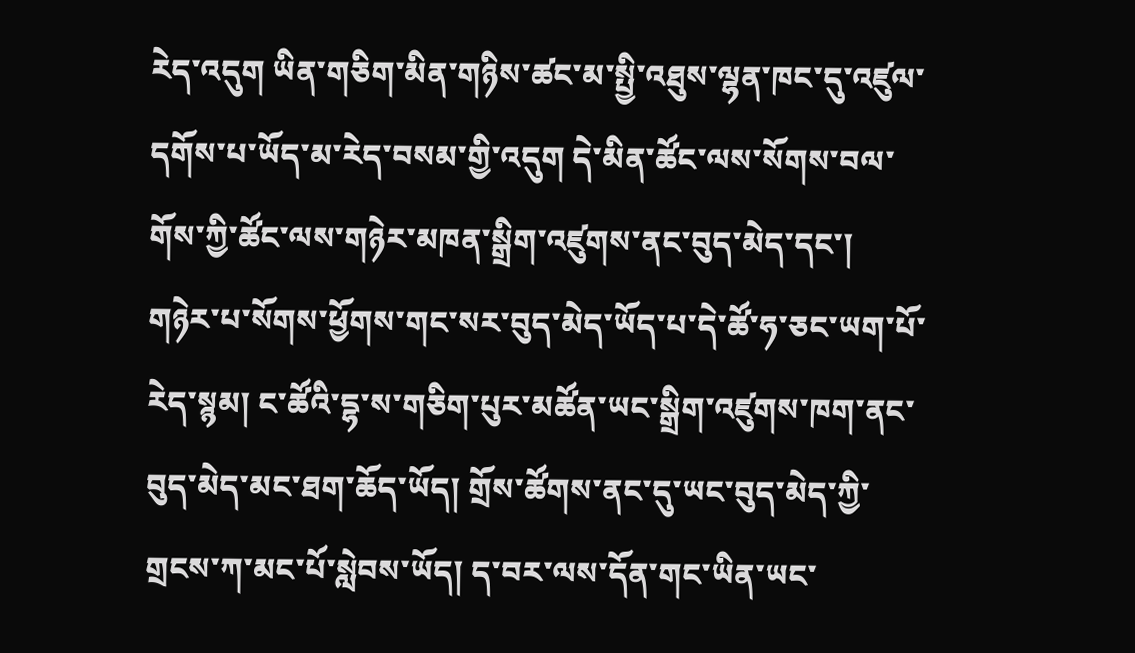རེད་འདུག ཡིན་གཅིག་མིན་གཉིས་ཚང་མ་སྤྱི་འཐུས་ལྷན་ཁང་དུ་འཛུལ་དགོས་པ་ཡོད་མ་རེད་བསམ་གྱི་འདུག དེ་མིན་ཚོང་ལས་སོགས་བལ་གོས་ཀྱི་ཚོང་ལས་གཉེར་མཁན་སྒྲིག་འཛུགས་ནང་བུད་མེད་དང་། གཉེར་པ་སོགས་ཕྱོགས་གང་སར་བུད་མེད་ཡོད་པ་དེ་ཚོ་ཧ་ཅང་ཡག་པོ་རེད་སྙམ། ང་ཚོའི་དྷ་ས་གཅིག་པུར་མཚོན་ཡང་སྒྲིག་འཛུགས་ཁག་ནང་བུད་མེད་མང་ཐག་ཆོད་ཡོད། གྲོས་ཚོགས་ནང་དུ་ཡང་བུད་མེད་ཀྱི་གྲངས་ཀ་མང་པོ་སླེབས་ཡོད། ད་བར་ལས་དོན་གང་ཡིན་ཡང་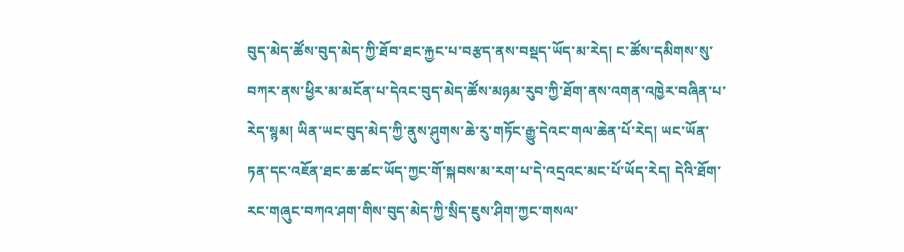བུད་མེད་ཚོས་བུད་མེད་ཀྱི་ཐོབ་ཐང་རྐྱང་པ་བརྩད་ནས་བསྡད་ཡོད་མ་རེད། ང་ཚོས་དམིགས་སུ་བཀར་ནས་ཕྱིར་མ་མངོན་པ་དེའང་བུད་མེད་ཚོས་མཉམ་རུབ་ཀྱི་ཐོག་ནས་འགན་འཁྱེར་བཞིན་པ་རེད་སྙམ། ཡིན་ཡང་བུད་མེད་ཀྱི་ནུས་ཤུགས་ཆེ་རུ་གཏོང་རྒྱུ་དེའང་གལ་ཆེན་པོ་རེད། ཡང་ཡོན་ཏན་དང་འཇོན་ཐང་ཆ་ཚང་ཡོད་ཀྱང་གོ་སྐབས་མ་རག་པ་དེ་འདྲའང་མང་པོ་ཡོད་རེད། དེའི་ཐོག་རང་གཞུང་བཀའ་ཤག་གིས་བུད་མེད་ཀྱི་སྲིད་ཇུས་ཤིག་ཀྱང་གསལ་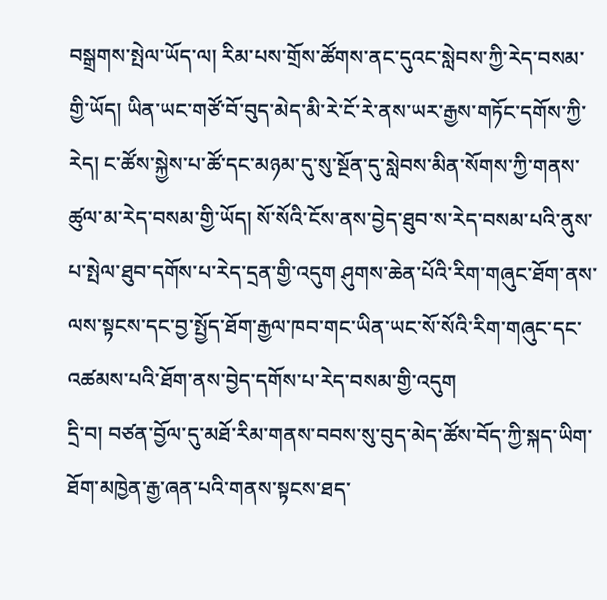བསྒྲགས་སྤེལ་ཡོད་ལ། རིམ་པས་གྲོས་ཚོགས་ནང་དུའང་སླེབས་ཀྱི་རེད་བསམ་གྱི་ཡོད། ཡིན་ཡང་གཙོ་བོ་བུད་མེད་མི་རེ་ངོ་རེ་ནས་ཡར་རྒྱས་གཏོང་དགོས་ཀྱི་རེད། ང་ཚོས་སྐྱེས་པ་ཚོ་དང་མཉམ་དུ་སུ་སྔོན་དུ་སླེབས་མིན་སོགས་ཀྱི་གནས་ཚུལ་མ་རེད་བསམ་གྱི་ཡོད། སོ་སོའི་ངོས་ནས་བྱེད་ཐུབ་ས་རེད་བསམ་པའི་ནུས་པ་སྤེལ་ཐུབ་དགོས་པ་རེད་དྲན་གྱི་འདུག ཤུགས་ཆེན་པོའི་རིག་གཞུང་ཐོག་ནས་ལས་སྟངས་དང་བྱ་སྤྱོད་ཐོག་རྒྱལ་ཁབ་གང་ཡིན་ཡང་སོ་སོའི་རིག་གཞུང་དང་འཚམས་པའི་ཐོག་ནས་བྱེད་དགོས་པ་རེད་བསམ་གྱི་འདུག
དྲི་བ། བཙན་བྱོལ་དུ་མཐོ་རིམ་གནས་བབས་སུ་བུད་མེད་ཚོས་བོད་ཀྱི་སྐད་ཡིག་ཐོག་མཁྱེན་རྒྱ་ཞན་པའི་གནས་སྟངས་ཐད་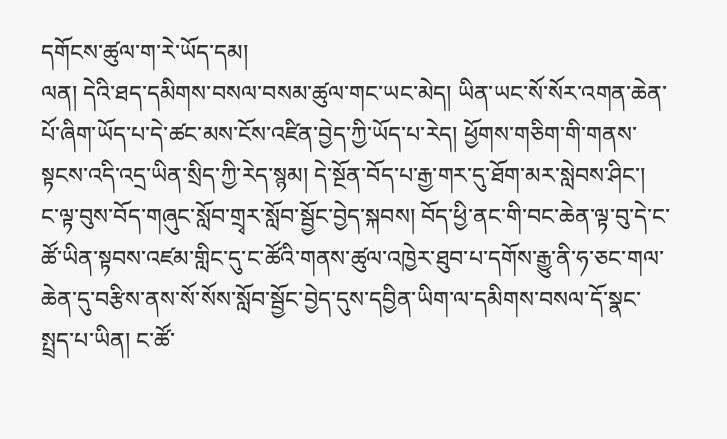དགོངས་ཚུལ་ག་རེ་ཡོད་དམ།
ལན། དེའི་ཐད་དམིགས་བསལ་བསམ་ཚུལ་གང་ཡང་མེད། ཡིན་ཡང་སོ་སོར་འགན་ཆེན་པོ་ཞིག་ཡོད་པ་དེ་ཚང་མས་ངོས་འཛིན་བྱེད་ཀྱི་ཡོད་པ་རེད། ཕྱོགས་གཅིག་གི་གནས་སྟངས་འདི་འདྲ་ཡིན་སྲིད་ཀྱི་རེད་སྙམ། དེ་སྔོན་བོད་པ་རྒྱ་གར་དུ་ཐོག་མར་སླེབས་ཤིང་། ང་ལྟ་བུས་བོད་གཞུང་སློབ་གྲྭར་སློབ་སྦྱོང་བྱེད་སྐབས། བོད་ཕྱི་ནང་གི་བང་ཆེན་ལྟ་བུ་དེ་ང་ཚོ་ཡིན་སྟབས་འཛམ་གླིང་དུ་ང་ཚོའི་གནས་ཚུལ་འཁྱེར་ཐུབ་པ་དགོས་རྒྱུ་ནི་ཧ་ཅང་གལ་ཆེན་དུ་བརྩིས་ནས་སོ་སོས་སློབ་སྦྱོང་བྱེད་དུས་དབྱིན་ཡིག་ལ་དམིགས་བསལ་དོ་སྣང་སྤྲད་པ་ཡིན། ང་ཚོ་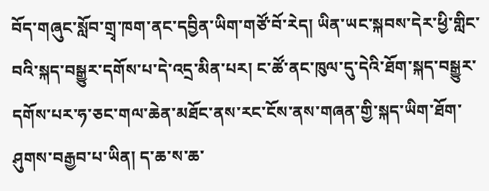བོད་གཞུང་སློབ་གྲྭ་ཁག་ནང་དབྱིན་ཡིག་གཙོ་བོ་རེད། ཡིན་ཡང་སྐབས་དེར་ཕྱི་གླིང་བའི་སྐད་བསྒྱུར་དགོས་པ་དེ་འདྲ་མིན་པར། ང་ཚོ་ནང་ཁུལ་དུ་དེའི་ཐོག་སྐད་བསྒྱུར་དགོས་པར་ཧ་ཅང་གལ་ཆེན་མཐོང་ནས་རང་ངོས་ནས་གཞན་གྱི་སྐད་ཡིག་ཐོག་ཤུགས་བརྒྱབ་པ་ཡིན། ད་ཆ་ས་ཆ་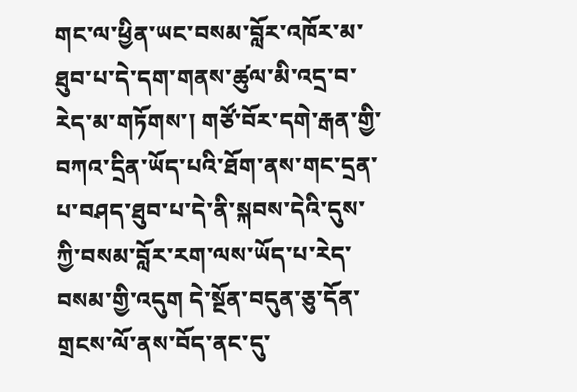གང་ལ་ཕྱིན་ཡང་བསམ་བློར་འཁོར་མ་ཐུབ་པ་དེ་དག་གནས་ཚུལ་མི་འདྲ་བ་རེད་མ་གཏོགས་། གཙོ་བོར་དགེ་རྒན་གྱི་བཀའ་དྲིན་ཡོད་པའི་ཐོག་ནས་གང་དྲན་པ་བཤད་ཐུབ་པ་དེ་ནི་སྐབས་དེའི་དུས་ཀྱི་བསམ་བློར་རག་ལས་ཡོད་པ་རེད་བསམ་གྱི་འདུག དེ་སྔོན་བདུན་ཅུ་དོན་གྲངས་ལོ་ནས་བོད་ནང་དུ་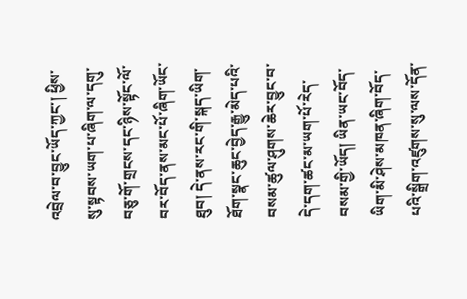འབྲེལ་བ་བྱུང་ཡོད་ཀྱང་། ཕྱིས་སུ་སྟབས་ཡག་པ་ཞིག་ལ་དགུ་བཅུ་གོ་གྲངས་དང་ཉིས་སྟོང་ལོ་བར་བོད་ནས་མང་པོ་ཞིག་ཡོང་ཐུབ། དེ་ནས་རང་གི་སྐད་ཡིག་ཐོག་སྣང་ཆུང་བྱེད་རྒྱུ་མེད་པའི་བསམ་ཚུལ་ཤུགས་ཆེར་བྱུང་བ་དེ་དག་ཚང་མ་ཡག་པོ་རེད་བསམ་གྱི་ཡོད། ཡིན་ཡང་བོད་ཡིག་མི་ཤེས་མཁན་ཞིག་བོད་པའི་སྒྲིག་འཛུགས་སུ་ལས་དོན་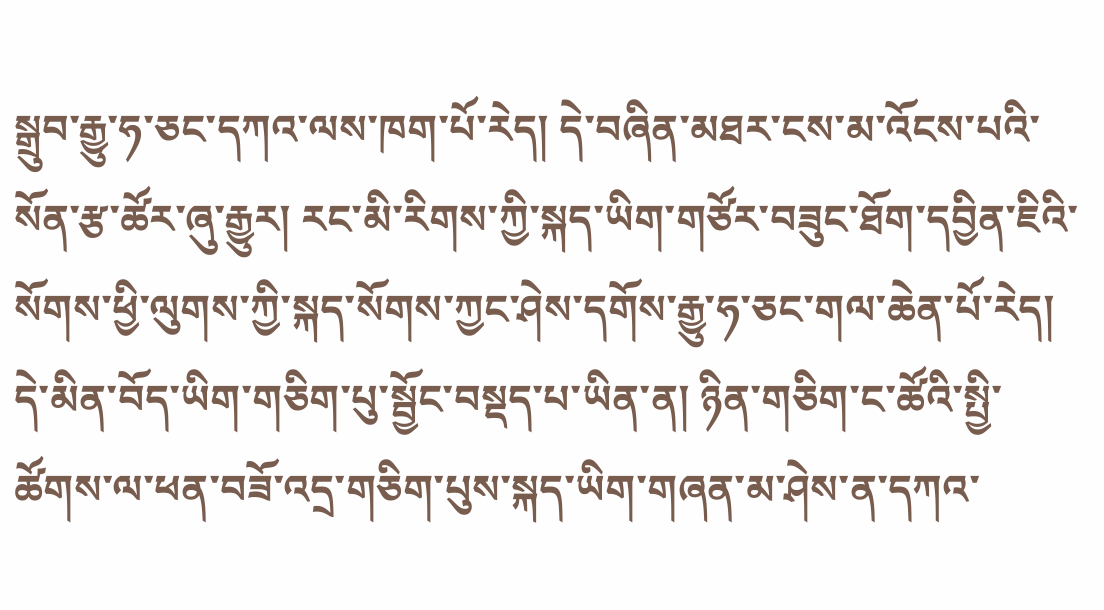སྒྲུབ་རྒྱུ་ཧ་ཅང་དཀའ་ལས་ཁག་པོ་རེད། དེ་བཞིན་མཐར་ངས་མ་འོངས་པའི་སོན་རྩ་ཚོར་ཞུ་རྒྱུར། རང་མི་རིགས་ཀྱི་སྐད་ཡིག་གཙོར་བཟུང་ཐོག་དབྱིན་ཇིའི་སོགས་ཕྱི་ལུགས་ཀྱི་སྐད་སོགས་ཀྱང་ཤེས་དགོས་རྒྱུ་ཧ་ཅང་གལ་ཆེན་པོ་རེད། དེ་མིན་བོད་ཡིག་གཅིག་པུ་སྦྱོང་བསྡད་པ་ཡིན་ན། ཉིན་གཅིག་ང་ཚོའི་སྤྱི་ཚོགས་ལ་ཕན་བཟོ་འདྲ་གཅིག་པུས་སྐད་ཡིག་གཞན་མ་ཤེས་ན་དཀའ་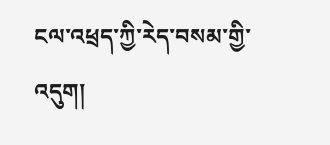ངལ་འཕྲད་ཀྱི་རེད་བསམ་གྱི་འདུག།